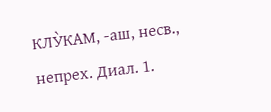КЛУ̀КАМ, -аш, несв., непрех. Диал. 1.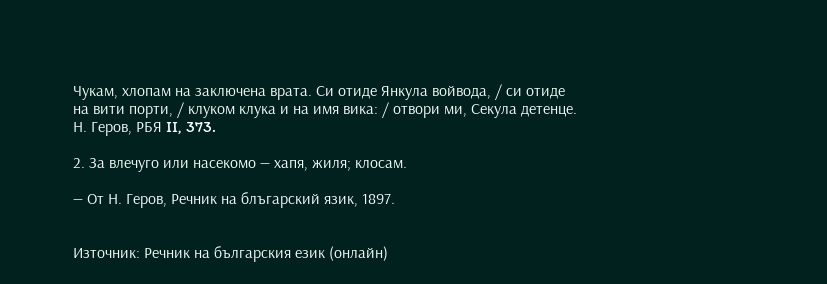Чукам, хлопам на заключена врата. Си отиде Янкула войвода, / си отиде на вити порти, / клуком клука и на имя вика: / отвори ми, Секула детенце. Н. Геров, РБЯ II, 373.

2. За влечуго или насекомо — хапя, жиля; клосам.

— От Н. Геров, Речник на блъгарский язик, 1897.


Източник: Речник на българския език (онлайн)